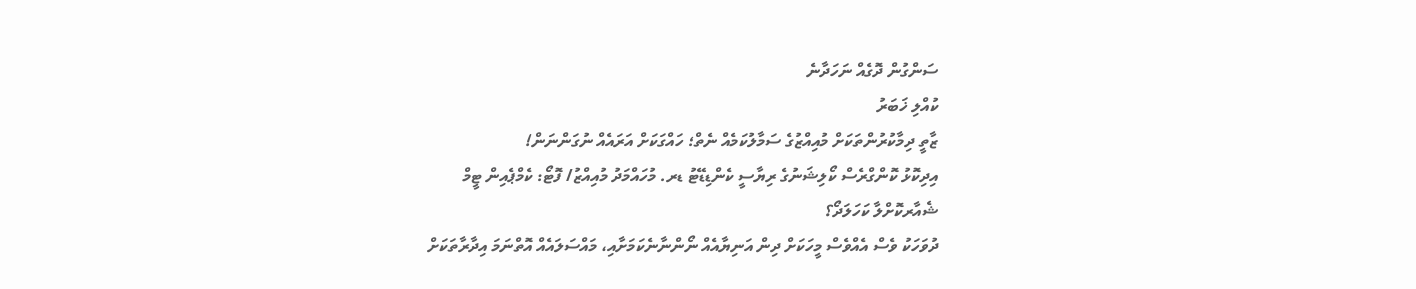ސަންގުން ދޮގެއް ނަހަދާނެ
ކުއްލި ޚަބަރު
ޒާތީ ދިމާކުރުންތަކަށް މުއިއްޒުގެ ސަމާލުކަމެއް ނެތް؛ ހައްގަކަށް އަރައެއް ނުގަންނަން!
އިދިކޮޅު ކޮންގްރެސް ކޯލިޝަނުގެ ރިޔާސީ ކެންޑިޑޭޓު ޑރ. މުހައްމަދު މުއިއްޒު/ ފޮޓޯ: ކެމްޕެއިން ޓީމް
ޝެއާރކޮށްލާ ކަހަލަދޯ؟
ދުވަހަކު ވެސް އެއްވެސް މީހަކަށް ދިން އަނިޔާއެއް ނޯންނާނެކަމަށާއި، މައްސަލައެއް އޮތްނަމަ އިދާރާތަކަށް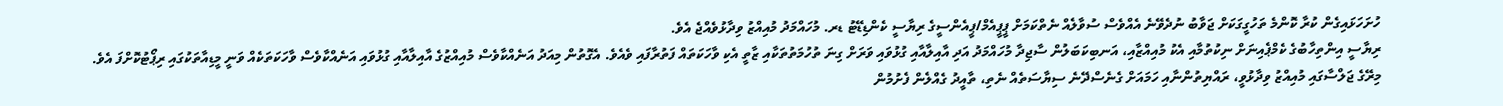ހުށަހަޅައިގެން ކުރާ ކޮންމެ ތަހުގީގަކަށް ޖަވާބު ނުދެވޭނެ އެއްވެސް ސުވާލެއް ނެތްކަމަށް ޕީޕީއެމް/ޕީއެންސީގެ ރިޔާސީ ކެންޑިޑޭޓު ޑރ. މުހައްމަދު މުއިއްޒު ވިދާޅުވެއްޖެ އެވެ.
ރިޔާސީ އިންތިހާބުގެ ކެމްޕެއިނަށް ނިކުތުމާއި އެކު މުއިއްޒާއި، އަނބިކަބަލުން ސާޖިދާ މުހައްމަދު އަދި އާއިލާއާއި ގުޅުވައި ވަރަށް ގިނަ ތުހުމަތުތަކާއި ޒާތީ އެކި ވާހަކަތައް ފަތުރާފައި ވެއެވެ. އެގޮތުން މިއަދު އަނެއްކާވެސް މުއިއްޒުގެ އާއިލާއާއި ގުޅުވައި އަނެއްކާވެސް ވާހަކަތަކެއް ވަނީ މީޑިއާތަކުގައި ރިޕޯޓުކޮށްފަ އެވެ.
މިރޭގެ ޖަލްސާގައި މުއިއްޒު ވިދާޅުވީ، ރައްޔިތުންނާއި ހަމައަށް ގެނެސްދޭނެ ސިޔާސަތެއް ނެތި، ތާއީދު ގެއްލެން ފެށުމުން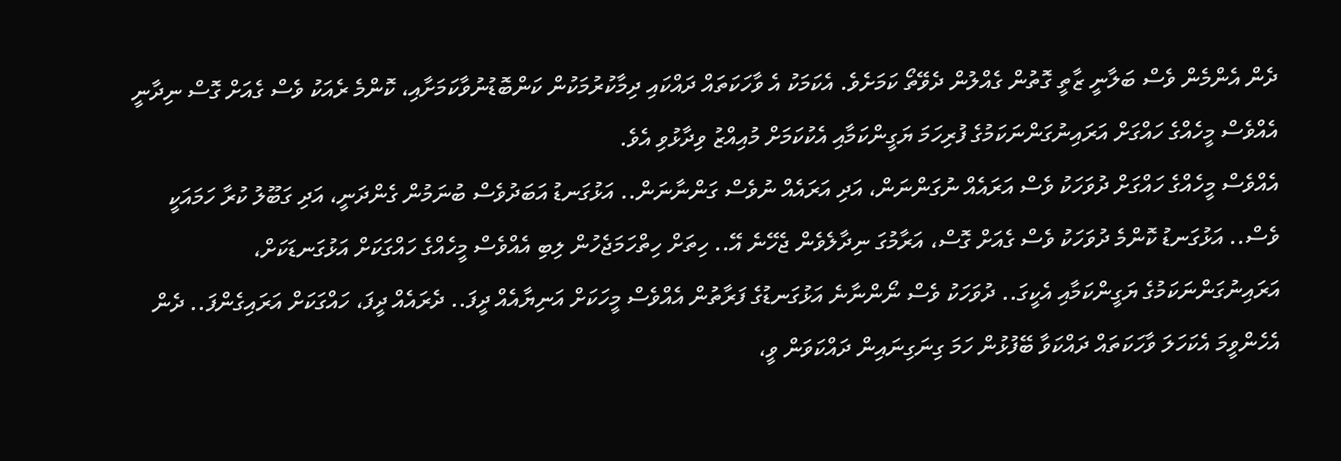ދެން އެންމެން ވެސް ބަލާނީ ޒާތީ ގޮތުން ގެއްލުން ދެވޭތޯ ކަމަށެވެ. އެކަމަކު އެ ވާހަކަތައް ދައްކައި ދިމާކުރުމަކުން ކަންބޮޑުނުވާކަމަށާއި، ކޮންމެ ރެއަކު ވެސް ގެއަށް ގޮސް ނިދާނީ އެއްވެސް މީހެއްގެ ހައްގަށް އަރައިނުގަންނަކަމުގެ ފުރިހަމަ ޔަގީންކަމާއި އެކުކަމަށް މުއިއްޒު ވިދާޅުވި އެވެ.
އެއްވެސް މީހެއްގެ ހައްގަށް ދުވަހަކު ވެސް އަރައެއް ނުގަންނަން، އަދި އަރައެއް ނުވެސް ގަންނާނަން.. އަޅުގަނޑު އަބަދުވެސް ބުނަމުން ގެންދަނީ، އަދި ގަބޫލު ކުރާ ހަމައަކީ ވެސް.. އަޅުގަނޑު ކޮންމެ ދުވަހަކު ވެސް ގެއަށް ގޮސް، އަރާމުގަ ނިދާލެވެން ޖެހޭނެ އޭ.. ހިތަށް ހިތްހަމަޖެހުން ލިބި އެއްވެސް މީހެއްގެ ހައްގަކަށް އަޅުގަނޑަކަށް، އަރައިނުގަންނަކަމުގެ ޔަގީންކަމާއި އެކީގަ.. ދުވަހަކު ވެސް ނޯންނާނެ އަޅުގަނޑުގެ ފަރާތުން އެއްވެސް މީހަކަށް އަނިޔާއެއް ދީފަ.. ދެރައެއް ދީފަ، ހައްގަކަށް އަރައިގެންފަ.. ދެން އެހެންވީމަ އެކަހަލަ ވާހަކަތައް ދައްކަވާ ބޭފުޅުން ހަމަ ގިނަގިނައިން ދައްކަވަން ވީ،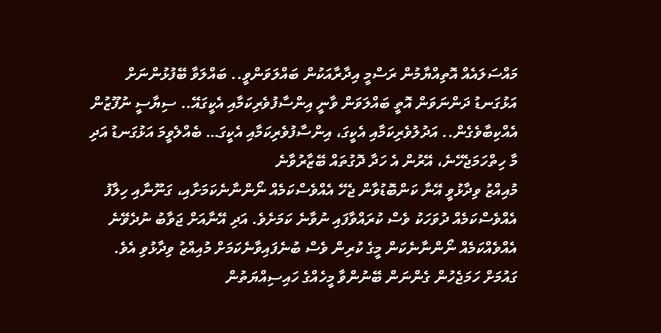މައްސަލައެއް އޮތިއްޔާމުން ރަސްމީ އިދާރާއަކުން ބައްލަވަންވީ.. ބައްލަވާ ބޭފުޅުންނަށް އަޅުގަނޑު ދަންނަވަން އޮތީ ބައްލަވަން ވާނީ އިންސާފުވެރިކަމާއި އެކީގައޭ.. ސިޔާސީ ނުފޫޒުން އެއްކިބާވެގެން.. އަދުލުވެރިކަމާއި އެކީގަ، އިންސާފުވެރިކަމާއި އެކީގަ… ބެއްލެވީމަ އަޅުގަނޑު އަދި މާ ހިތްހަމަޖެހޭނެ، އޭރުން އެ ހަދާ ދޮގުތައް ބޭޒާރުވާނެ
މުއިއްޒު ވިދާޅުވީ އޭނާ ކަންބޮޑުވާން ޖެހޭ އެއްވެސްކަމެއް ނޯންނާނެކަމަށާއި، ގަނޫނާއި ހިލާފު އެއްވެސްކަމެއް ދުވަހަކު ވެސް ކުރައްވާފައި ނުވާނެ ކަމަށެވެ. އަދި އޭނާއަށް ޖަވާބު ނުދެވޭނެ އެއްވެއްކަމެއް ނޯންނާނެކަން މީގެ ކުރިން ވެސް ބުނެފައިވާނެކަމަށް މުއިއްޒު ވިދާޅުވި އެވެ.
ގައުމަށް ހަމަޖެހުން ގެންނަން ބޭނުންވާ މީހެއްގެ ހައިސިއްޔަތުން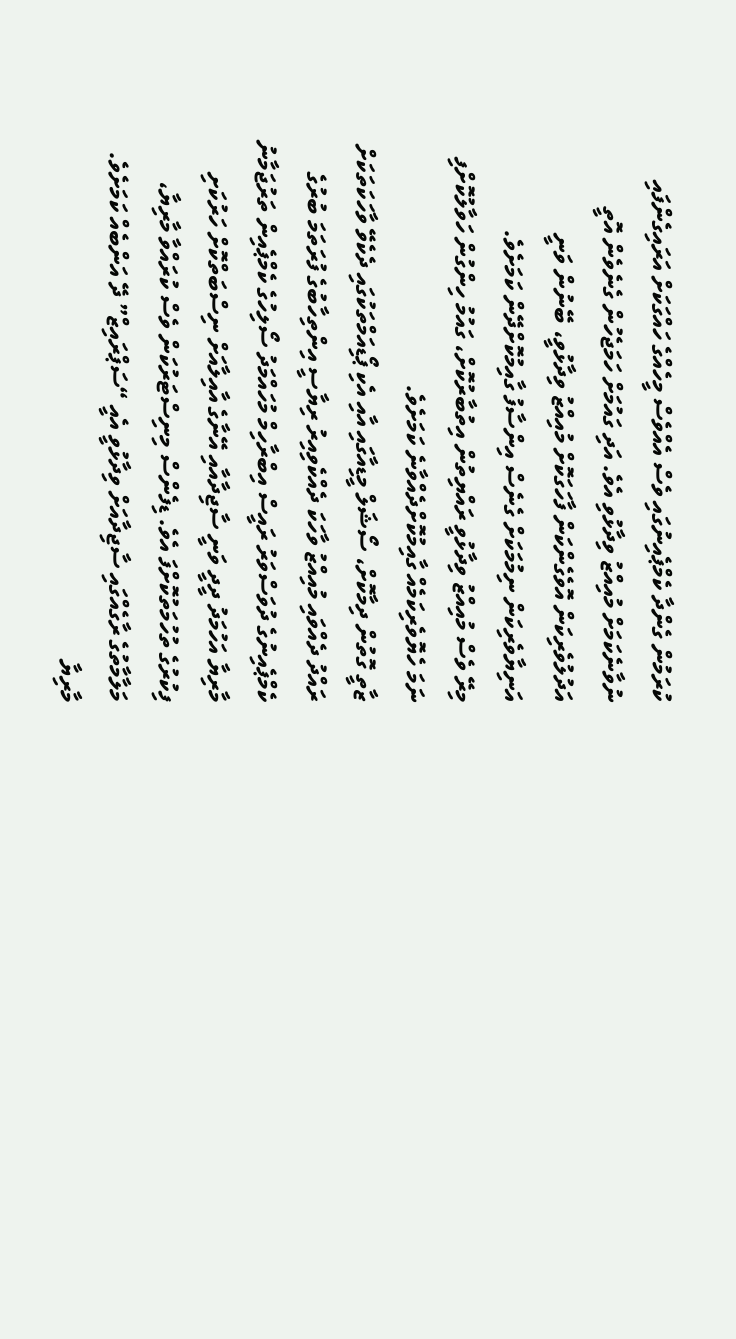ކުރަމުން ގެންދާ ކެމްޕެއިނުގައި ވެސް އެއްވެސް މީހެއްގެ ހައްގަކަށް އަރައިގެންފައި ނުވާނެކަމަށް މުއިއްޒު ވިދާޅުވި އެވެ. އަދި ގައުމަށް ހަމަޖެހުން ގެނެވެން އޮތީ އަދުލުވެރިކަން އޮވެގެންކަން ފާހަގަކޮށް މުއިއްޒު ވިދާޅުވީ، ބޭނުން ވަނީ އަނިޔާވެރިކަން ނިމުމަކަށް ގެނެސް އިންސާފު ގާއިމުކޮށްދޭން ކަމަށެވެ.
މިރޭ ވެސް މުއިއްޒު ވިދާޅުވީ ރައްޔިތުން އިތުބާރުކޮށް، ގައުމު ހިންގުން ހަވާލުކޮށްފި ނަމަ ހެޔޮވެރިކަމެއް ގާއިމުކޮށްދެއްވާނެ ކަމަށެވެ.
ޒާތީ ގޮތުން ދިމާކޮށް، ސޯޝަލް މީޑިއާގައި އާއި އެކި ޕޯޑިއަމްތަކުގައި ދެކެވޭ ވާހަކަތަކަށް ރައްދު ދެއްވައި މުއިއްޒު ވާހަކަ ދެއްކެވިއިރު ރިޔާސީ އިންތިހާބުގެ ފުރަތަމަ ބުރުގެ ކެމްޕެއިނުގެ ދުވަސްވަރު ރައީސް އިބްރާހިމް މުހައްމަދު ސޯލިހުގެ ކެމްޕެއިން ތަރުޖަމާނު މާރިޔާ އަހުމަދު ދީދީ ވަނީ ސާޖިދާއާއި އޭނާގެ އާއިލާއަށް ނިސްބަތްކޮށް ހަރުކަށި ފިކުރުގެ ތުހުމަތުކޮށްފަ އެވެ. ޑިފެންސް މިނިސްޓަރުކަން ވެސް ކުރައްވާ މާރިޔާ، މަލާމާތުގެ ރާގެއްގައި ސާޖިދާއަށް ވިދާޅުވީ އެއީ “ސަޕްރައިޒް” ދޭ އަންބެއް ކަމަށެވެ.
މާރިޔާ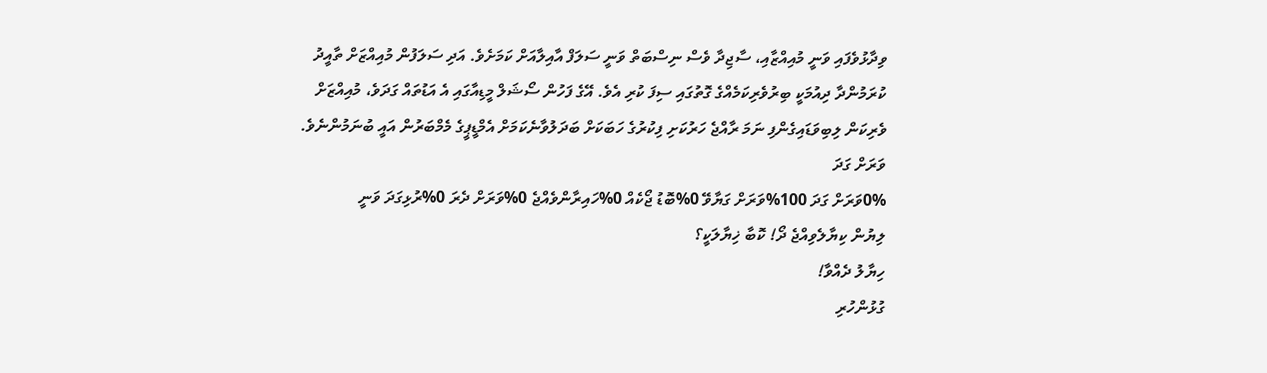ވިދާޅުވެފައި ވަނީ މުއިއްޒާއި، ސާޖިދާ ވެސް ނިސްބަތް ވަނީ ސަލަފް އާއިލާއަށް ކަމަށެވެ. އަދި ސަލަފުން މުއިއްޒަށް ތާއީދު ކުރަމުންދާ ދިއުމަކީ ބިރުވެރިކަމެއްގެ ގޮތުގައި ސިފަ ކުރި އެވެ. އޭގެ ފަހުން ސޯޝަލް މީޑިއާގައި އެ އަޑުތައް ގަދަވެ، މުއިއްޒަށް ވެރިކަން ލިބިވަޑައިގެންފި ނަމަ ރާއްޖެ ހަރުކަށި ފިކުރުގެ ހަބަކަށް ބަދަލުވާނެކަމަށް އެމްޑީޕީގެ މެމްބަރުން އައީ ބުނަމުންނެވެ.
ވަރަށް ގަދަ
0%ވަރަށް ގަދަ 100%ވަރަށް ގަޔާވޭ 0%ބޮޑު ޖޯކެއް 0%ހައިރާންވެއްޖެ 0%ވަރަށް ދެރަ 0%ރުޅިގަދަ ވަނީ
ލިޔުން ކިޔާލެވިއްޖެ ދޯ! ކޮބާ ޚިޔާލަކީ؟
ހިޔާލު ދެއްވާ!
ގުޅުންހުރި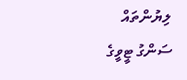ލިޔުންތައް
ސަންގު ޓީވީގެ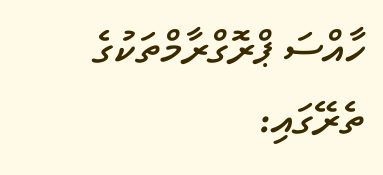ހާއްސަ ޕްރޮގްރާމްތަކުގެ ތެރޭގައި: